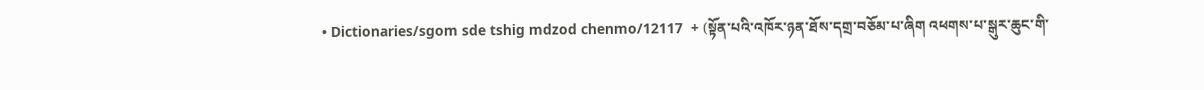• Dictionaries/sgom sde tshig mdzod chenmo/12117  + (སྟོན་པའི་འཁོར་ཉན་ཐོས་དགྲ་བཅོམ་པ་ཞིག འཕགས་པ་སྒུར་ཆུང་གི་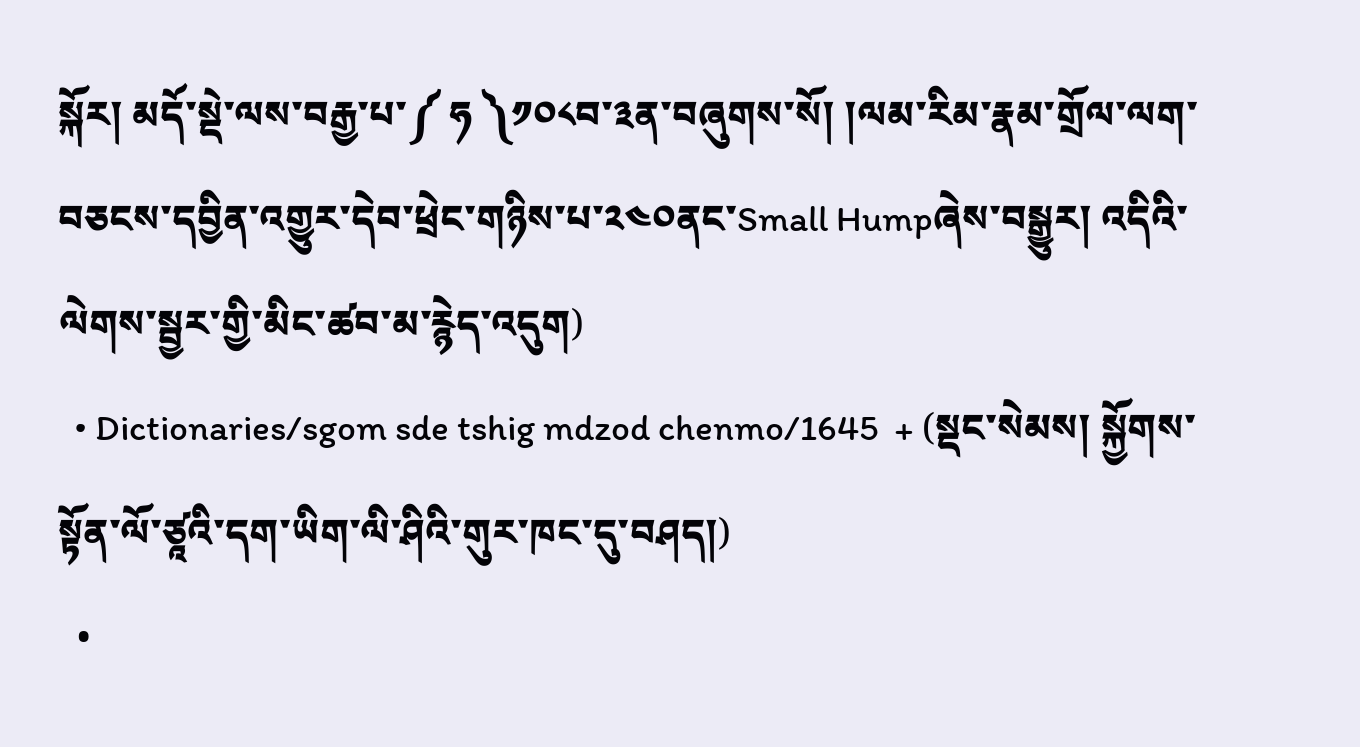སྐོར། མདོ་སྡེ་ལས་བརྒྱ་པ་༼ ཧ ༽༡༠༨བ་༣ན་བཞུགས་སོ། །ལམ་རིམ་རྣམ་གྲོལ་ལག་བཅངས་དབྱིན་འགྱུར་དེབ་ཕྲེང་གཉིས་པ་༢༤༠ནང་Small Humpཞེས་བསྒྱུར། འདིའི་ལེགས་སྦྱར་གྱི་མིང་ཚབ་མ་རྙེད་འདུག)
  • Dictionaries/sgom sde tshig mdzod chenmo/1645  + (སྡང་སེམས། སྐྱོགས་སྟོན་ལོ་ཙཱའི་དག་ཡིག་ལི་ཤིའི་གུར་ཁང་དུ་བཤད།)
  •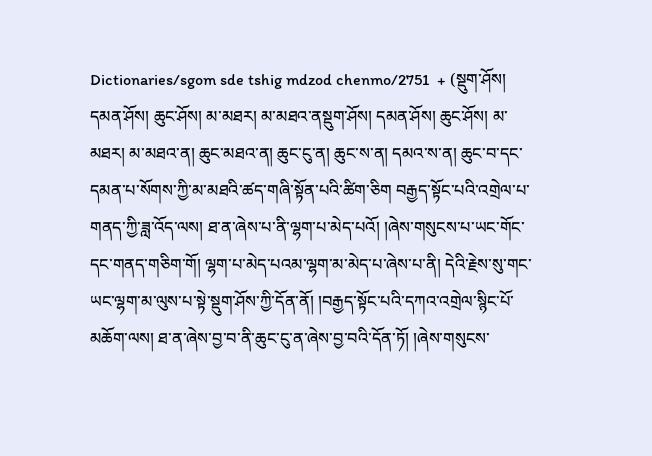Dictionaries/sgom sde tshig mdzod chenmo/2751  + (སྡུག་ཤོས། དམན་ཤོས། ཆུང་ཤོས། མ་མཐར། མ་མཐའ་ནསྡུག་ཤོས། དམན་ཤོས། ཆུང་ཤོས། མ་མཐར། མ་མཐའ་ན། ཆུང་མཐའ་ན། ཆུང་ངུ་ན། ཆུང་ས་ན། དམའ་ས་ན། ཆུང་བ་དང་དམན་པ་སོགས་ཀྱི་མ་མཐའི་ཚད་གཞི་སྟོན་པའི་ཚིག་ཅིག བརྒྱད་སྟོང་པའི་འགྲེལ་པ་གནད་ཀྱི་ཟླ་འོད་ལས། ཐ་ན་ཞེས་པ་ནི་ལྷག་པ་མེད་པའོ། །ཞེས་གསུངས་པ་ཡང་གོང་དང་གནད་གཅིག་གོ། ལྷག་པ་མེད་པའམ་ལྷག་མ་མེད་པ་ཞེས་པ་ནི། དེའི་རྗེས་སུ་གང་ཡང་ལྷག་མ་ལུས་པ་སྟེ་སྡུག་ཤོས་ཀྱི་དོན་ནོ། །བརྒྱད་སྟོང་པའི་དཀའ་འགྲེལ་སྙིང་པོ་མཆོག་ལས། ཐ་ན་ཞེས་བྱ་བ་ནི་ཆུང་ངུ་ན་ཞེས་བྱ་བའི་དོན་ཏོ། །ཞེས་གསུངས་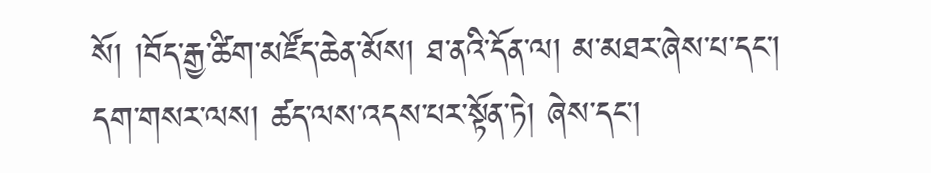སོ། །བོད་རྒྱ་ཚིག་མཛོད་ཆེན་མོས། ཐ་ནའི་དོན་ལ། མ་མཐར་ཞེས་པ་དང་། དག་གསར་ལས། ཚད་ལས་འདས་པར་སྟོན་ཏེ། ཞེས་དང་།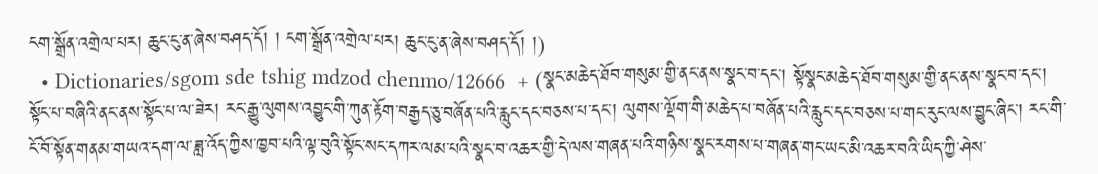ངག་སྒྲོན་འགྲེལ་པར། ཆུང་ངུ་ན་ཞེས་བཤད་དོ། ། ངག་སྒྲོན་འགྲེལ་པར། ཆུང་ངུ་ན་ཞེས་བཤད་དོ། །)
  • Dictionaries/sgom sde tshig mdzod chenmo/12666  + (སྣང་མཆེད་ཐོབ་གསུམ་གྱི་ནང་ནས་སྣང་བ་དང་། སྟོསྣང་མཆེད་ཐོབ་གསུམ་གྱི་ནང་ནས་སྣང་བ་དང་། སྟོང་པ་བཞིའི་ནང་ནས་སྟོང་པ་ལ་ཟེར། རང་རྒྱུ་ལུགས་འབྱུང་གི་ཀུན་རྟོག་བརྒྱད་ཅུ་བཞོན་པའི་རླུང་དང་བཅས་པ་དང་། ལུགས་ལྡོག་གི་མཆེད་པ་བཞོན་པའི་རླུང་དང་བཅས་པ་གང་རུང་ལས་བྱུང་ཞིང་། རང་གི་ངོ་བོ་སྟོན་གནམ་གཡའ་དག་ལ་ཟླ་འོད་ཀྱིས་ཁྱབ་པའི་ལྟ་བུའི་སྟོང་སང་དཀར་ལམ་པའི་སྣང་བ་འཆར་གྱི་དེ་ལས་གཞན་པའི་གཉིས་སྣང་རགས་པ་གཞན་གང་ཡང་མི་འཆར་བའི་ཡིད་ཀྱི་ཤེས་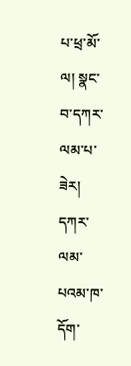པ་ཕྲ་མོ་ལ། སྣང་བ་དཀར་ལམ་པ་ཟེར། དཀར་ལམ་པའམ་ཁ་དོག་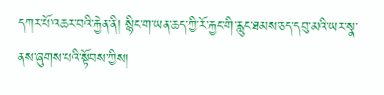དཀར་པོ་འཆར་བའི་རྐྱེན་ནི། སྙིང་ག་ཡན་ཆད་ཀྱི་རོ་རྐྱང་གི་རླུང་ཐམས་ཅད་དབུ་མའི་ཡར་སྣ་ནས་ཞུགས་པའི་སྟོབས་ཀྱིས།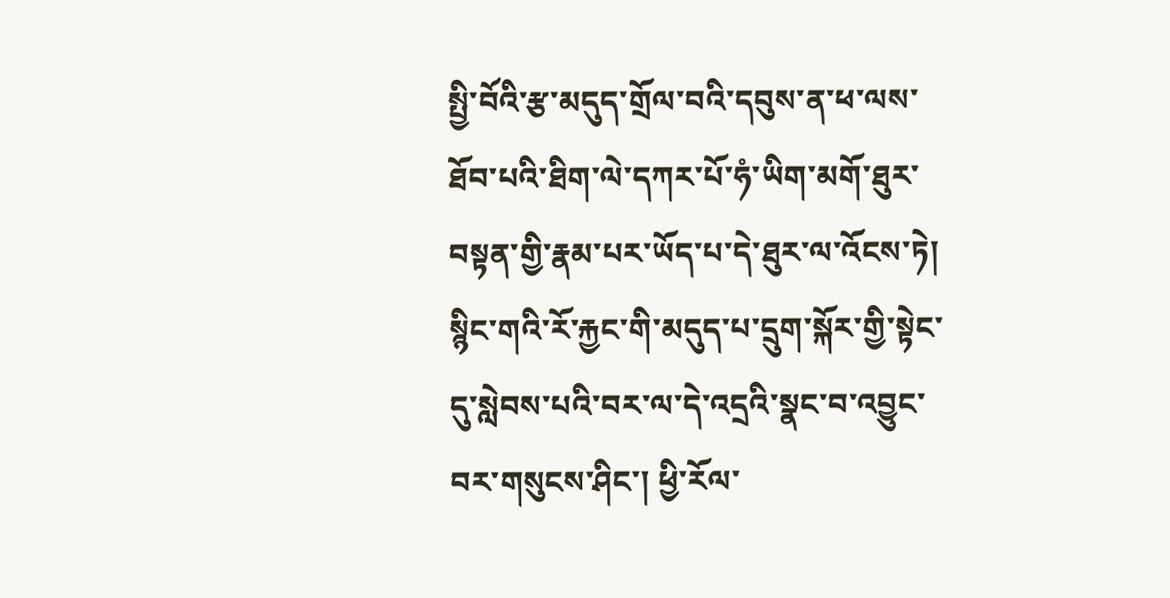སྤྱི་བོའི་རྩ་མདུད་གྲོལ་བའི་དབུས་ན་ཕ་ལས་ཐོབ་པའི་ཐིག་ལེ་དཀར་པོ་ཧཾ་ཡིག་མགོ་ཐུར་བསྟན་གྱི་རྣམ་པར་ཡོད་པ་དེ་ཐུར་ལ་འོངས་ཏེ། སྙིང་གའི་རོ་རྐྱང་གི་མདུད་པ་དྲུག་སྐོར་གྱི་སྟེང་དུ་སླེབས་པའི་བར་ལ་དེ་འདྲའི་སྣང་བ་འབྱུང་བར་གསུངས་ཤིང་། ཕྱི་རོལ་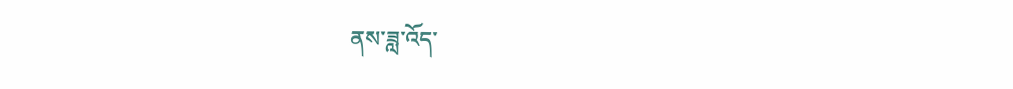ནས་ཟླ་འོད་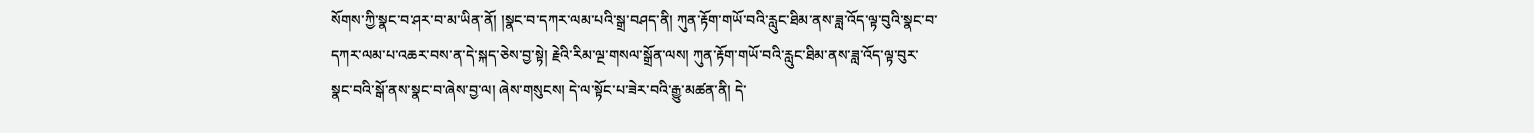སོགས་ཀྱི་སྣང་བ་ཤར་བ་མ་ཡིན་ནོ། །སྣང་བ་དཀར་ལམ་པའི་སྒྲ་བཤད་ནི། ཀུན་རྟོག་གཡོ་བའི་རླུང་ཐིམ་ནས་ཟླ་འོད་ལྟ་བུའི་སྣང་བ་དཀར་ལམ་པ་འཆར་བས་ན་དེ་སྐད་ཅེས་བྱ་སྟེ། རྗེའི་རིམ་ལྔ་གསལ་སྒྲོན་ལས། ཀུན་རྟོག་གཡོ་བའི་རླུང་ཐིམ་ནས་ཟླ་འོད་ལྟ་བུར་སྣང་བའི་སྒོ་ནས་སྣང་བ་ཞེས་བྱ་ལ། ཞེས་གསུངས། དེ་ལ་སྟོང་པ་ཟེར་བའི་རྒྱུ་མཚན་ནི། དེ་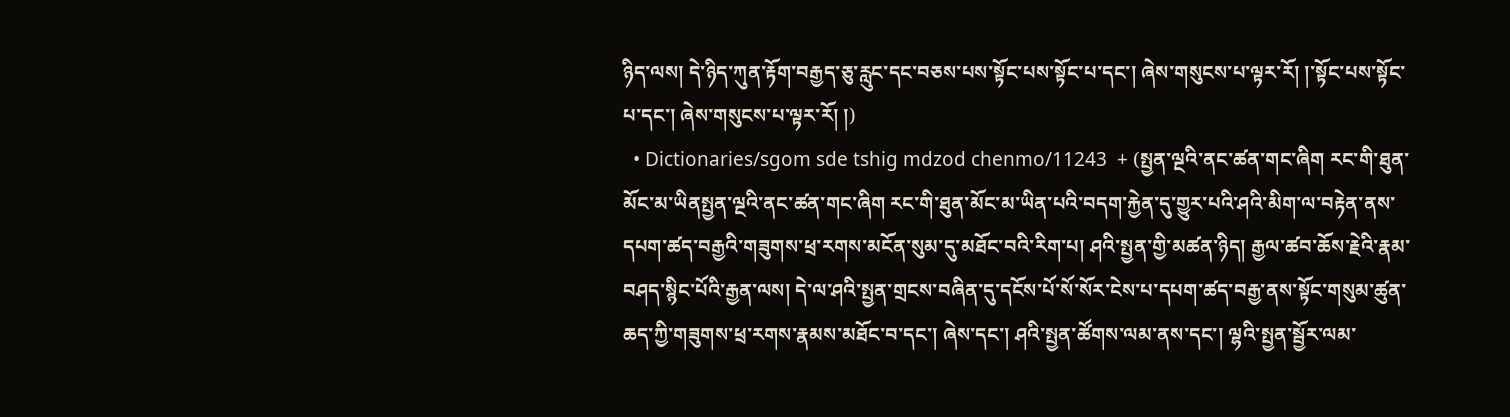ཉིད་ལས། དེ་ཉིད་ཀུན་རྟོག་བརྒྱད་ཅུ་རླུང་དང་བཅས་པས་སྟོང་པས་སྟོང་པ་དང་། ཞེས་གསུངས་པ་ལྟར་རོ། །་སྟོང་པས་སྟོང་པ་དང་། ཞེས་གསུངས་པ་ལྟར་རོ། །)
  • Dictionaries/sgom sde tshig mdzod chenmo/11243  + (སྤྱན་ལྔའི་ནང་ཚན་གང་ཞིག རང་གི་ཐུན་མོང་མ་ཡིནསྤྱན་ལྔའི་ནང་ཚན་གང་ཞིག རང་གི་ཐུན་མོང་མ་ཡིན་པའི་བདག་རྐྱེན་དུ་གྱུར་པའི་ཤའི་མིག་ལ་བརྟེན་ནས་དཔག་ཚད་བརྒྱའི་གཟུགས་ཕྲ་རགས་མངོན་སུམ་དུ་མཐོང་བའི་རིག་པ། ཤའི་སྤྱན་གྱི་མཚན་ཉིད། རྒྱལ་ཚབ་ཆོས་རྗེའི་རྣམ་བཤད་སྙིང་པོའི་རྒྱན་ལས། དེ་ལ་ཤའི་སྤྱན་གྲངས་བཞིན་དུ་དངོས་པོ་སོ་སོར་ངེས་པ་དཔག་ཚད་བརྒྱ་ནས་སྟོང་གསུམ་ཚུན་ཆད་ཀྱི་གཟུགས་ཕྲ་རགས་རྣམས་མཐོང་བ་དང་། ཞེས་དང་། ཤའི་སྤྱན་ཚོགས་ལམ་ནས་དང་། ལྷའི་སྤྱན་སྦྱོར་ལམ་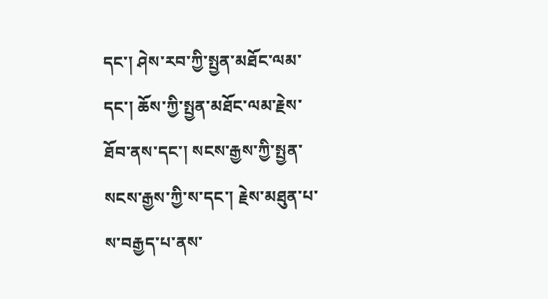དང་། ཤེས་རབ་ཀྱི་སྤྱན་མཐོང་ལམ་དང་། ཆོས་ཀྱི་སྤྱན་མཐོང་ལམ་རྗེས་ཐོབ་ནས་དང་། སངས་རྒྱས་ཀྱི་སྤྱན་སངས་རྒྱས་ཀྱི་ས་དང་། རྗེས་མཐུན་པ་ས་བརྒྱད་པ་ནས་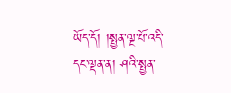ཡོད་དོ། །སྤྱན་ལྔ་པོ་འདི་དང་ལྡན་ན། ཤའི་སྤྱན་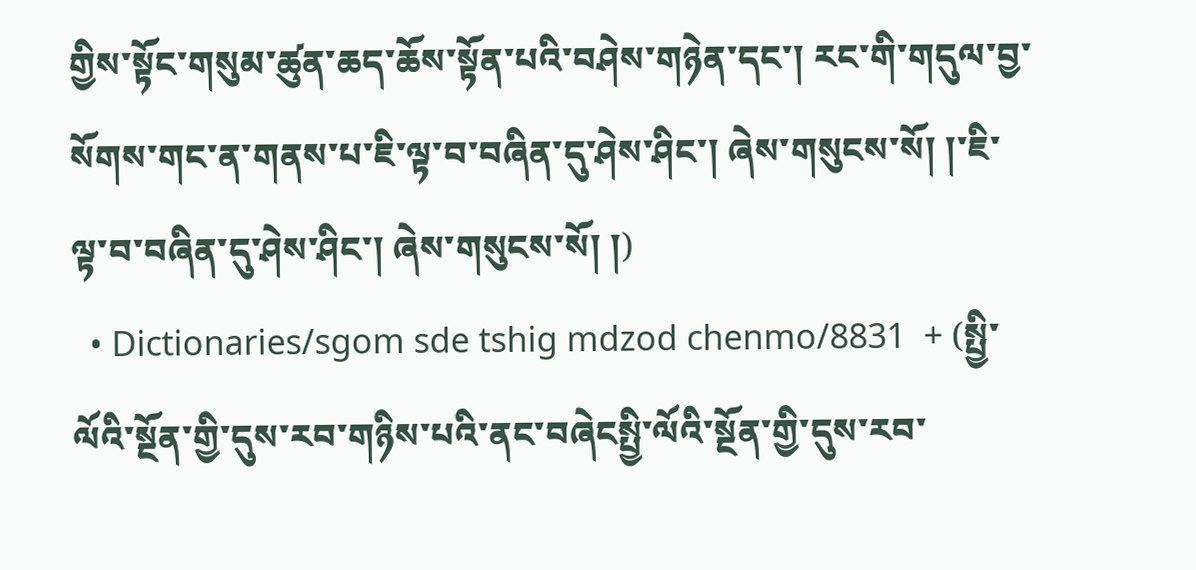གྱིས་སྟོང་གསུམ་ཚུན་ཆད་ཆོས་སྟོན་པའི་བཤེས་གཉེན་དང་། རང་གི་གདུལ་བྱ་སོགས་གང་ན་གནས་པ་ཇི་ལྟ་བ་བཞིན་དུ་ཤེས་ཤིང་། ཞེས་གསུངས་སོ། །་ཇི་ལྟ་བ་བཞིན་དུ་ཤེས་ཤིང་། ཞེས་གསུངས་སོ། །)
  • Dictionaries/sgom sde tshig mdzod chenmo/8831  + (སྤྱི་ལོའི་སྔོན་གྱི་དུས་རབ་གཉིས་པའི་ནང་བཞེངསྤྱི་ལོའི་སྔོན་གྱི་དུས་རབ་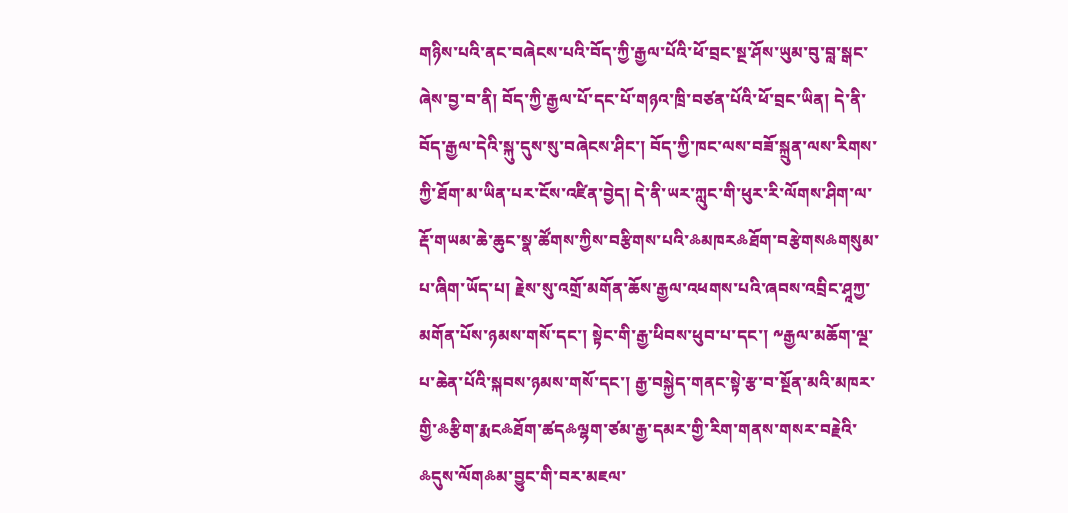གཉིས་པའི་ནང་བཞེངས་པའི་བོད་ཀྱི་རྒྱལ་པོའི་ཕོ་བྲང་སྔ་ཤོས་ཡུམ་བུ་བླ་སྒང་ཞེས་བྱ་བ་ནི། བོད་ཀྱི་རྒྱལ་པོ་དང་པོ་གཉའ་ཁྲི་བཙན་པོའི་ཕོ་བྲང་ཡིན། དེ་ནི་བོད་རྒྱལ་དེའི་སྐུ་དུས་སུ་བཞེངས་ཤིང་། བོད་ཀྱི་ཁང་ལས་བཟོ་སྐྲུན་ལས་རིགས་ཀྱི་ཐོག་མ་ཡིན་པར་ངོས་འཛིན་བྱེད། དེ་ནི་ཡར་ཀླུང་གི་ཕུར་རི་ལོགས་ཤིག་ལ་རྡོ་གཡམ་ཆེ་ཆུང་སྣ་ཚོགས་ཀྱིས་བརྩིགས་པའི་༜མཁར༜ཐོག་བརྩེགས༜གསུམ་པ་ཞིག་ཡོད་པ། རྗེས་སུ་འགྲོ་མགོན་ཆོས་རྒྱལ་འཕགས་པའི་ཞབས་འབྲིང་ཤཱཀྱ་མགོན་པོས་ཉམས་གསོ་དང་། སྟེང་གི་རྒྱ་ཕིབས་ཕུབ་པ་དང་། ༸རྒྱལ་མཆོག་ལྔ་པ་ཆེན་པོའི་སྐབས་ཉམས་གསོ་དང་། རྒྱ་བསྐྱེད་གནང་སྟེ་རྩ་བ་སྔོན་མའི་མཁར་གྱི་༜རྩིག་རྨང༜ཐོག་ཚད༜ལྷག་ཙམ་རྒྱ་དམར་གྱི་རིག་གནས་གསར་བརྗེའི་༜དུས་ལོག༜མ་བྱུང་གི་བར་མཇལ་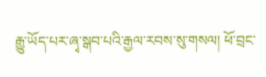རྒྱུ་ཡོད་པར་ཞྭ་སྒབ་པའི་རྒྱལ་རབས་སུ་གསལ། ཕོ་བྲང་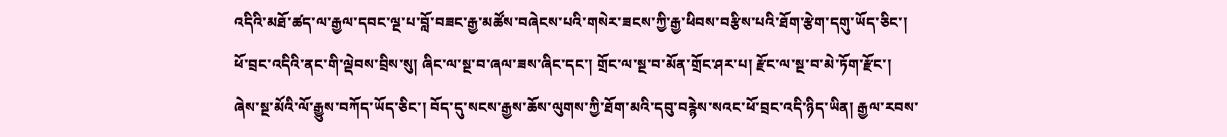འདིའི་མཐོ་ཚད་ལ་རྒྱལ་དབང་ལྔ་པ་བློ་བཟང་རྒྱ་མཚོས་བཞེངས་པའི་གསེར་ཟངས་ཀྱི་རྒྱ་ཕིབས་བརྩིས་པའི་ཐོག་རྩེག་དགུ་ཡོད་ཅིང་། ཕོ་བྲང་འདིའི་ནང་གི་ལྡེབས་བྲིས་སུ། ཞིང་ལ་སྔ་བ་ཞལ་ཟས་ཞིང་དང་། གྲོང་ལ་སྔ་བ་མོན་གྲོང་ཤར་པ། རྫོང་ལ་སྔ་བ་མེ་ཏོག་རྫོང་། ཞེས་སྔ་མོའི་ལོ་རྒྱུས་བཀོད་ཡོད་ཅིང་། བོད་དུ་སངས་རྒྱས་ཆོས་ལུགས་ཀྱི་ཐོག་མའི་དབུ་བརྙེས་སའང་ཕོ་བྲང་འདི་ཉིད་ཡིན། རྒྱལ་རབས་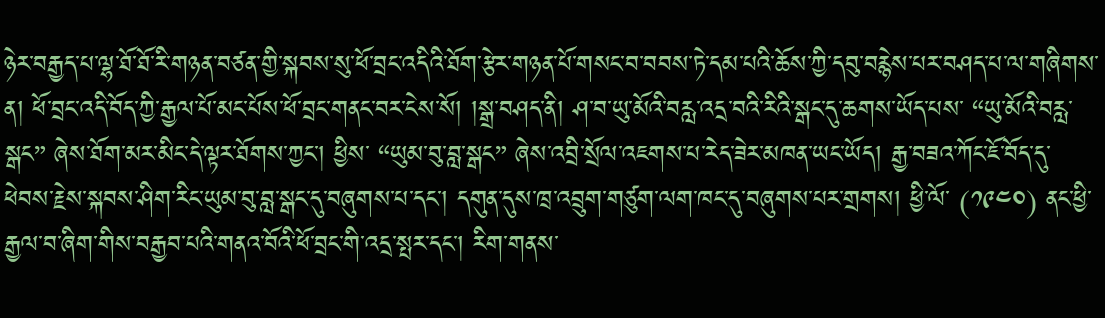ཉེར་བརྒྱད་པ་ལྷ་ཐོ་ཐོ་རི་གཉན་བཙན་གྱི་སྐབས་སུ་ཕོ་བྲང་འདིའི་ཐོག་རྩེར་གཉན་པོ་གསང་བ་བབས་ཏེ་དམ་པའི་ཆོས་ཀྱི་དབུ་བརྙེས་པར་བཤད་པ་ལ་གཞིགས་ན། ཕོ་བྲང་འདི་བོད་ཀྱི་རྒྱལ་པོ་མང་པོས་ཕོ་བྲང་གནང་བར་ངེས་སོ། །སྒྲ་བཤད་ནི། ཤ་བ་ཡུ་མོའི་བརླ་འདྲ་བའི་རིའི་སྒང་དུ་ཆགས་ཡོད་པས་ “ཡུ་མོའི་བརླ་སྒང” ཞེས་ཐོག་མར་མིང་དེ་ལྟར་ཐོགས་ཀྱང་། ཕྱིས་ “ཡུམ་བུ་བླ་སྒང” ཞེས་འབྲི་སྲོལ་འཇགས་པ་རེད་ཟེར་མཁན་ཡང་ཡོད། རྒྱ་བཟའ་ཀོང་ཇོ་བོད་དུ་ཕེབས་རྗེས་སྐབས་ཤིག་རིང་ཡུམ་བུ་བླ་སྒང་དུ་བཞུགས་པ་དང་། དགུན་དུས་ཁྲ་འབྲུག་གཙུག་ལག་ཁང་དུ་བཞུགས་པར་གྲགས། ཕྱི་ལོ་ (༡༩༤༠) ནང་ཕྱི་རྒྱལ་བ་ཞིག་གིས་བརྒྱབ་པའི་གནའ་བོའི་ཕོ་བྲང་གི་འདྲ་སྤར་དང་། རིག་གནས་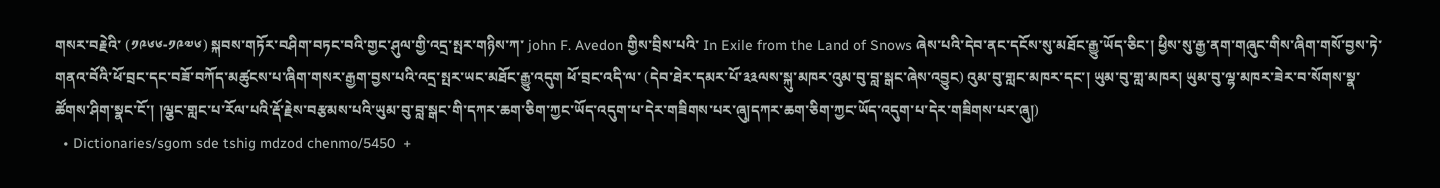གསར་བརྗེའི་ (༡༩༦༦-༡༩༧༦) སྐབས་གཏོར་བཤིག་བཏང་བའི་གྱང་ཤུལ་གྱི་འདྲ་སྤར་གཉིས་ཀ་ john F. Avedon གྱིས་བྲིས་པའི་ In Exile from the Land of Snows ཞེས་པའི་དེབ་ནང་དངོས་སུ་མཐོང་རྒྱུ་ཡོད་ཅིང་། ཕྱིས་སུ་རྒྱ་ནག་གཞུང་གིས་ཞིག་གསོ་བྱས་ཏེ་གནའ་བོའི་ཕོ་བྲང་དང་བཟོ་བཀོད་མཚུངས་པ་ཞིག་གསར་རྒྱག་བྱས་པའི་འདྲ་སྤར་ཡང་མཐོང་རྒྱུ་འདུག ཕོ་བྲང་འདི་ལ་ (དེབ་ཐེར་དམར་པོ་༣༣ལས་སྐུ་མཁར་འུམ་བུ་བླ་སྒང་ཞེས་འབྱུང) འུམ་བུ་གླང་མཁར་དང་། ཡུམ་བུ་གླ་མཁར། ཡུམ་བུ་ལྷ་མཁར་ཟེར་བ་སོགས་སྣ་ཚོགས་ཤིག་སྣང་ངོ་། །ལྕང་གླང་པ་རོལ་པའི་རྡོ་རྗེས་བརྩམས་པའི་ཡུམ་བུ་བླ་སྒང་གི་དཀར་ཆག་ཅིག་ཀྱང་ཡོད་འདུག་པ་དེར་གཟིགས་པར་ཞུ།དཀར་ཆག་ཅིག་ཀྱང་ཡོད་འདུག་པ་དེར་གཟིགས་པར་ཞུ།)
  • Dictionaries/sgom sde tshig mdzod chenmo/5450  +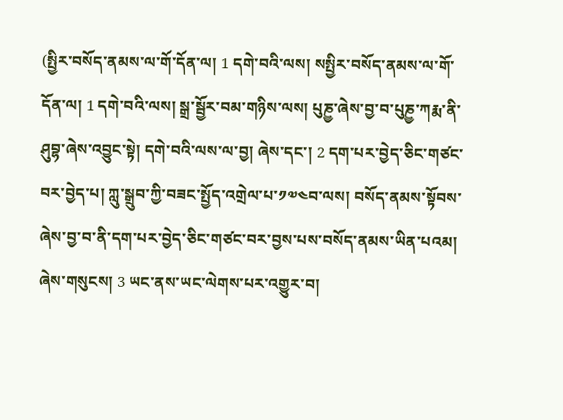(སྤྱིར་བསོད་ནམས་ལ་གོ་དོན་ལ། 1 དགེ་བའི་ལས། སསྤྱིར་བསོད་ནམས་ལ་གོ་དོན་ལ། 1 དགེ་བའི་ལས། སྒྲ་སྦྱོར་བམ་གཉིས་ལས། པུཎྱ་ཞེས་བྱ་བ་པུཎྱ་ཀརྨ་ནི་ཤུབྷ་ཞེས་འབྱུང་སྟེ། དགེ་བའི་ལས་ལ་བྱ། ཞེས་དང་། 2 དག་པར་བྱེད་ཅིང་གཙང་བར་བྱེད་པ། ཀླུ་སྒྲུབ་ཀྱི་བཟང་སྤྱོད་འགྲེལ་པ་༡༧༤བ་ལས། བསོད་ནམས་སྟོབས་ཞེས་བྱ་བ་ནི་དག་པར་བྱེད་ཅིང་གཙང་བར་བྱས་པས་བསོད་ནམས་ཡིན་པའམ། ཞེས་གསུངས། 3 ཡང་ནས་ཡང་ལེགས་པར་འགྱུར་བ།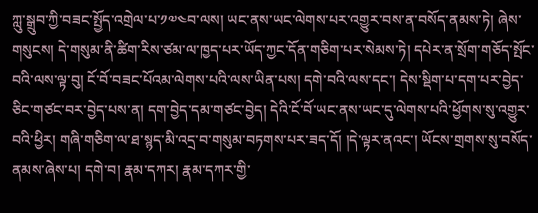ཀླུ་སྒྲུབ་ཀྱི་བཟང་སྤྱོད་འགྲེལ་པ་༡༧༤བ་ལས། ཡང་ནས་ཡང་ལེགས་པར་འགྱུར་བས་ན་བསོད་ནམས་ཏེ། ཞེས་གསུངས། དེ་གསུམ་ནི་ཚིག་རིས་ཙམ་ལ་ཁྱད་པར་ཡོད་ཀྱང་དོན་གཅིག་པར་སེམས་ཏེ། དཔེར་ན་སྲོག་གཅོད་སྤོང་བའི་ལས་ལྟ་བུ། ངོ་བོ་བཟང་པོའམ་ལེགས་པའི་ལས་ཡིན་པས། དགེ་བའི་ལས་དང་། དེས་སྡིག་པ་དག་པར་བྱེད་ཅིང་གཙང་བར་བྱེད་པས་ན། དག་བྱེད་དམ་གཙང་བྱེད། དེའི་ངོ་བོ་ཡང་ནས་ཡང་དུ་ལེགས་པའི་ཕྱོགས་སུ་འགྱུར་བའི་ཕྱིར། གཞི་གཅིག་ལ་ཐ་སྙད་མི་འདྲ་བ་གསུམ་བཏགས་པར་ཟད་དོ། །དེ་ལྟར་ནའང་། ཡོངས་གྲགས་སུ་བསོད་ནམས་ཞེས་པ། དགེ་བ། རྣམ་དཀར། རྣམ་དཀར་གྱི་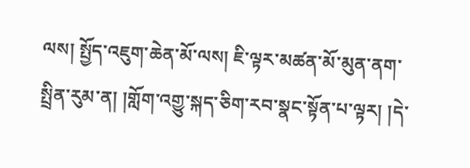ལས། སྤྱོད་འཇུག་ཆེན་མོ་ལས། ཇི་ལྟར་མཚན་མོ་མུན་ནག་སྤྲིན་རུམ་ན། །གློག་འགྱུ་སྐད་ཅིག་རབ་སྣང་སྟོན་པ་ལྟར། །དེ་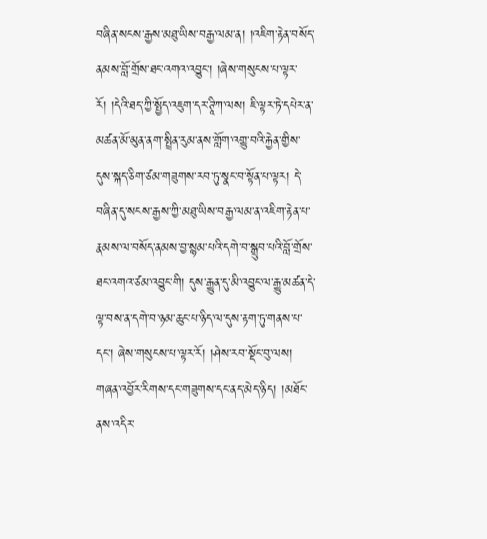བཞིན་སངས་རྒྱས་མཐུ་ཡིས་བརྒྱ་ལམ་ན། །འཇིག་རྟེན་བསོད་ནམས་བློ་གྲོས་ཐང་འགའ་འབྱུང་། །ཞེས་གསུངས་པ་ལྟར་རོ། །དེའི་ཐད་ཀྱི་སྤྱོད་འཇུག་དར་ཊཱིཀ་ལས། ཇི་ལྟར་ཏེ་དཔེར་ན་མཚན་མོ་མུན་ནག་སྤྲིན་རུམ་ནས་གློག་འགྱུ་བའི་རྐྱེན་གྱིས་དུས་སྐད་ཅིག་ཙམ་གཟུགས་རབ་ཏུ་སྣང་བ་སྟོན་པ་ལྟར། དེ་བཞིན་དུ་སངས་རྒྱས་ཀྱི་མཐུ་ཡིས་བརྒྱ་ལམ་ན་འཇིག་རྟེན་པ་རྣམས་ལ་བསོད་ནམས་བྱ་སྙམ་པའི་དགེ་བ་སྒྲུབ་པའི་བློ་གྲོས་ཐང་འགའ་ཙམ་འབྱུང་གི། དུས་རྒྱུན་དུ་མི་འབྱུང་ལ་རྒྱུ་མཚན་དེ་ལྟ་བས་ན་དགེ་བ་ཉམ་ཆུང་པ་ཉིད་ལ་དུས་རྟག་ཏུ་གནས་པ་དང་། ཞེས་གསུངས་པ་ལྟར་རོ། །ཤེས་རབ་སྡོང་བུ་ལས། གཞན་འབྱོར་རིགས་དང་གཟུགས་དང་ནད་མེད་ཉིད། །མཐོང་ནས་འདིར་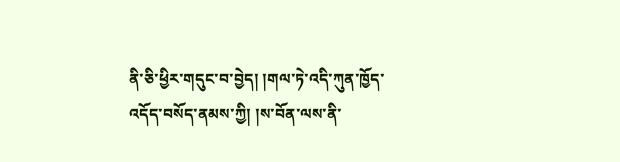ནི་ཅི་ཕྱིར་གདུང་བ་བྱེད། །གལ་ཏེ་འདི་ཀུན་ཁྱོད་འདོད་བསོད་ནམས་ཀྱི། །ས་བོན་ལས་ནི་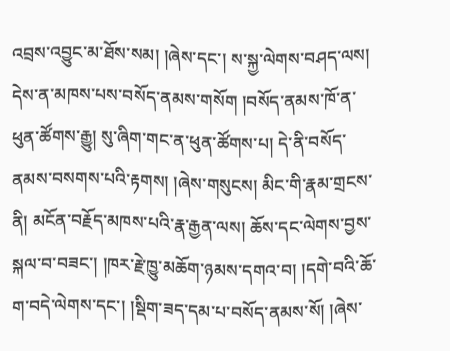འབྲས་འབྱུང་མ་ཐོས་སམ། །ཞེས་དང་། ས་སྐྱ་ལེགས་བཤད་ལས། དེས་ན་མཁས་པས་བསོད་ནམས་གསོག །བསོད་ནམས་ཁོ་ན་ཕུན་ཚོགས་རྒྱུ། སུ་ཞིག་གང་ན་ཕུན་ཚོགས་པ། དེ་ནི་བསོད་ནམས་བསགས་པའི་རྟགས། །ཞེས་གསུངས། མིང་གི་རྣམ་གྲངས་ནི། མངོན་བརྗོད་མཁས་པའི་རྣ་རྒྱན་ལས། ཆོས་དང་ལེགས་བྱས་སྐལ་བ་བཟང་། །ཁར་རྗེ་ཁྱུ་མཆོག་ཉམས་དགའ་བ། །དགེ་བའི་ཆོ་ག་བདེ་ལེགས་དང་། །སྡིག་ཟད་དམ་པ་བསོད་ནམས་སོ། །ཞེས་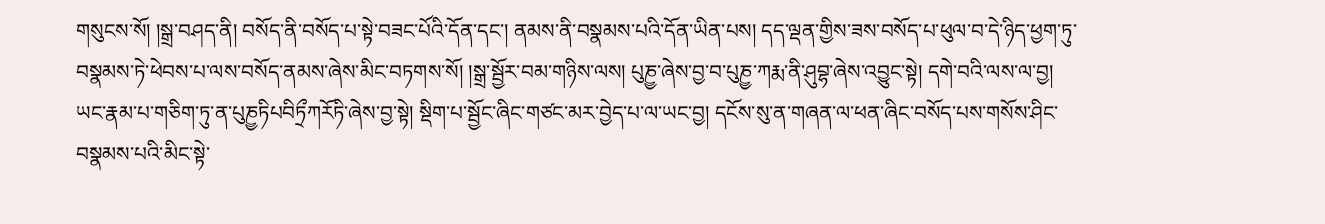གསུངས་སོ། །སྒྲ་བཤད་ནི། བསོད་ནི་བསོད་པ་སྟེ་བཟང་པོའི་དོན་དང་། ནམས་ནི་བསྣམས་པའི་དོན་ཡིན་པས། དད་ལྡན་གྱིས་ཟས་བསོད་པ་ཕུལ་བ་དེ་ཉིད་ཕྱག་ཏུ་བསྣམས་ཏེ་ཕེབས་པ་ལས་བསོད་ནམས་ཞེས་མིང་བཏགས་སོ། །སྒྲ་སྦྱོར་བམ་གཉིས་ལས། པུཎྱ་ཞེས་བྱ་བ་པུཎྱ་ཀརྨ་ནི་ཤུབྷ་ཞེས་འབྱུང་སྟེ། དགེ་བའི་ལས་ལ་བྱ། ཡང་རྣམ་པ་གཅིག་ཏུ་ན་པུཎྱཏིཔབིཏྲྀཀརོཏི་ཞེས་བྱ་སྟེ། སྡིག་པ་སྦྱོང་ཞིང་གཙང་མར་བྱེད་པ་ལ་ཡང་བྱ། དངོས་སུ་ན་གཞན་ལ་ཕན་ཞིང་བསོད་པས་གསོས་ཤིང་བསྣམས་པའི་མིང་སྟེ་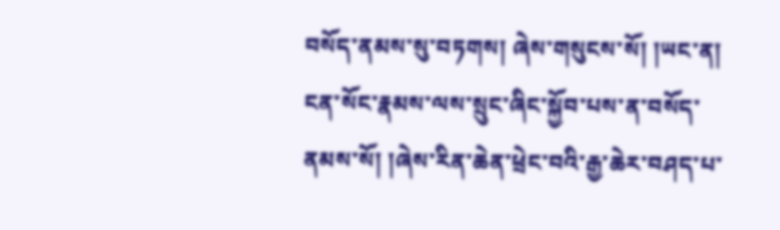བསོད་ནམས་སུ་བཏགས། ཞེས་གསུངས་སོ། །ཡང་ན། ངན་སོང་རྣམས་ལས་སྲུང་ཞིང་སྐྱོབ་པས་ན་བསོད་ནམས་སོ། །ཞེས་རིན་ཆེན་ཕྲེང་བའི་རྒྱ་ཆེར་བཤད་པ་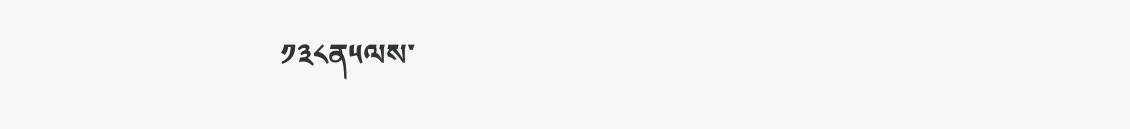༡༣༨ན༥ལས་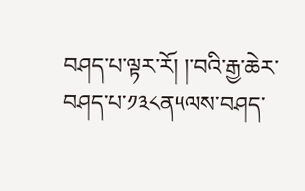བཤད་པ་ལྟར་རོ། །་བའི་རྒྱ་ཆེར་བཤད་པ་༡༣༨ན༥ལས་བཤད་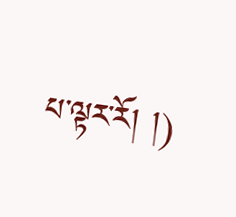པ་ལྟར་རོ། །)